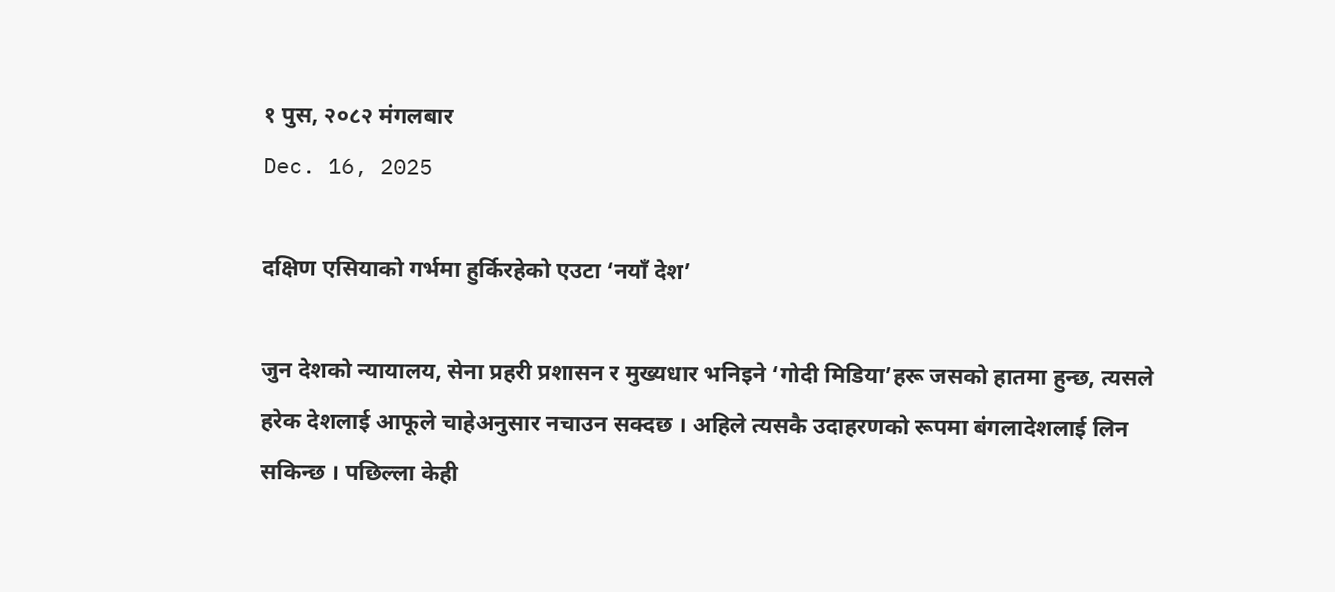१ पुस, २०८२ मंगलबार
Dec. 16, 2025

दक्षिण एसियाको गर्भमा हुर्किरहेको एउटा ‘नयाँ देश’

जुन देशको न्यायालय, सेना प्रहरी प्रशासन र मुख्यधार भनिइने ‘गोदी मिडिया’हरू जसको हातमा हुन्छ, त्यसले हरेक देशलाई आफूले चाहेअनुसार नचाउन सक्दछ । अहिले त्यसकै उदाहरणको रूपमा बंगलादेशलाई लिन सकिन्छ । पछिल्ला केही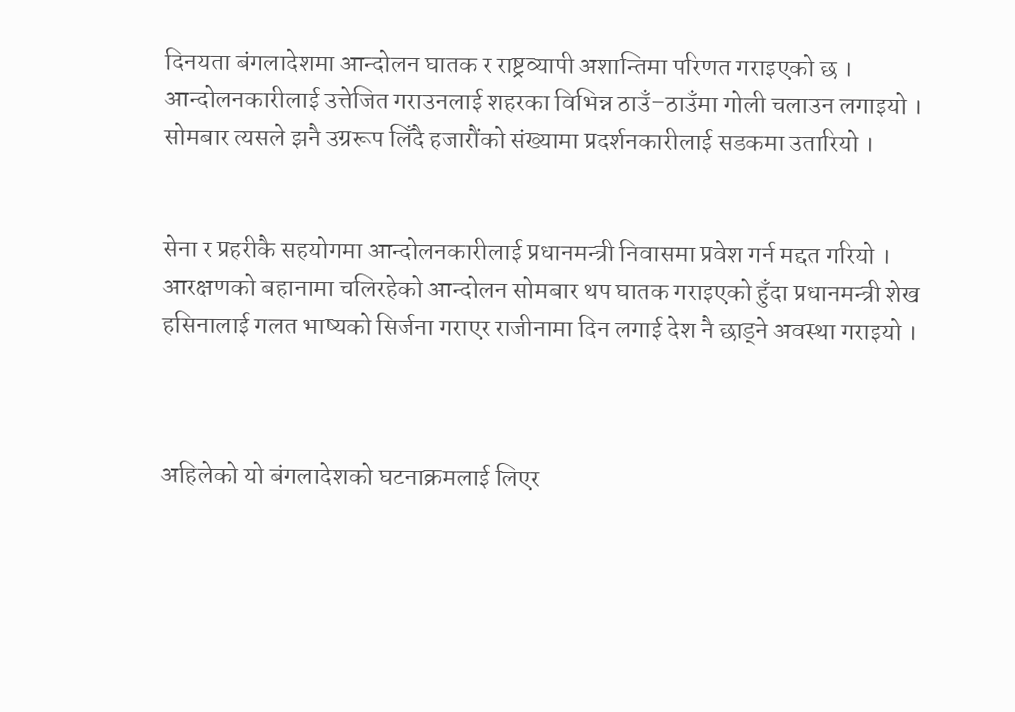दिनयता बंगलादेशमा आन्दोलन घातक र राष्ट्रव्यापी अशान्तिमा परिणत गराइएको छ । आन्दोलनकारीलाई उत्तेजित गराउनलाई शहरका विभिन्न ठाउँ–ठाउँमा गोली चलाउन लगाइयो । सोमबार त्यसले झनै उग्ररूप लिँदै हजारौंको संख्यामा प्रदर्शनकारीलाई सडकमा उतारियो ।


सेना र प्रहरीकै सहयोगमा आन्दोलनकारीलाई प्रधानमन्त्री निवासमा प्रवेश गर्न मद्दत गरियो । आरक्षणको बहानामा चलिरहेको आन्दोलन सोमबार थप घातक गराइएको हुँदा प्रधानमन्त्री शेख हसिनालाई गलत भाष्यको सिर्जना गराएर राजीनामा दिन लगाई देश नै छाड्ने अवस्था गराइयो ।



अहिलेको यो बंगलादेशको घटनाक्रमलाई लिएर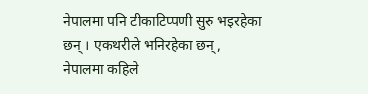नेपालमा पनि टीकाटिप्पणी सुरु भइरहेका छन् । एकथरीले भनिरहेका छन्, नेपालमा कहिले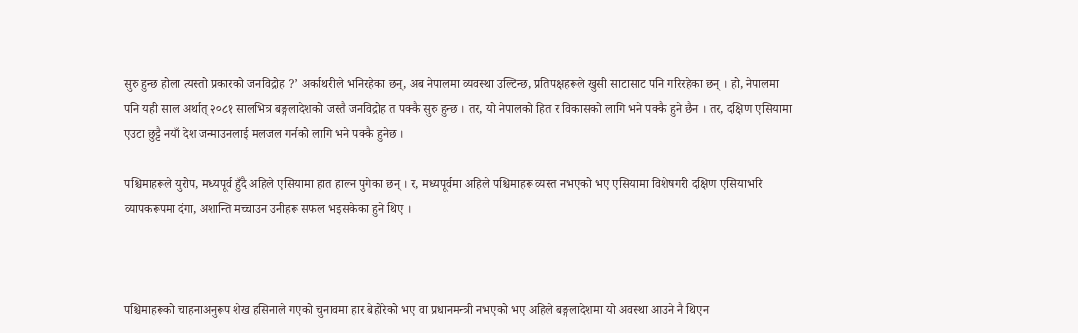सुरु हुन्छ होला त्यस्तो प्रकारको जनविद्रोह ?’ अर्काथरीले भनिरहेका छन्, अब नेपालमा व्यवस्था उल्टिन्छ, प्रतिपक्षहरूले खुसी साटासाट पनि गरिरहेका छन् । हो, नेपालमा पनि यही साल अर्थात् २०८१ सालभित्र बङ्गलादेशको जस्तै जनविद्रोह त पक्कै सुरु हुन्छ । तर, यो नेपालको हित र विकासको लागि भने पक्कै हुने छैन । तर, दक्षिण एसियामा एउटा छुट्टै नयाँ देश जन्माउनलाई मलजल गर्नको लागि भने पक्कै हुनेछ ।

पश्चिमाहरूले युरोप, मध्यपूर्व हुँदै अहिले एसियामा हात हाल्न पुगेका छन् । र, मध्यपूर्वमा अहिले पश्चिमाहरू व्यस्त नभएको भए एसियामा विशेषगरी दक्षिण एसियाभरि व्यापकरूपमा दंगा, अशान्ति मच्चाउन उनीहरू सफल भइसकेका हुने थिए ।



पश्चिमाहरूको चाहनाअनुरूप शेख हसिनाले गएको चुनावमा हार बेहोरेको भए वा प्रधानमन्त्री नभएको भए अहिले बङ्गलादेशमा यो अवस्था आउने नै थिएन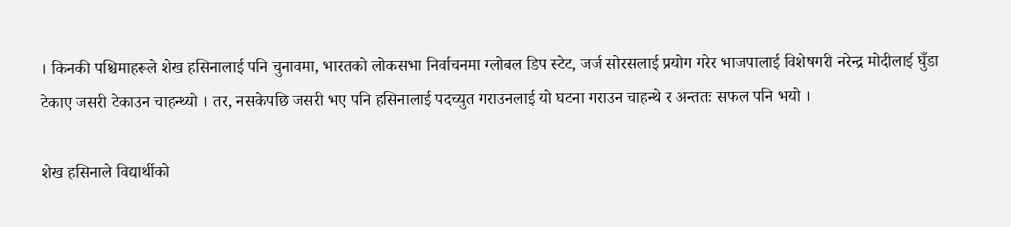। किनकी पश्चिमाहरूले शेख हसिनालाई पनि चुनावमा, भारतको लोकसभा निर्वाचनमा ग्लोबल डिप स्टेट, जर्ज सोरसलाई प्रयोग गरेर भाजपालाई विशेषगरी नरेन्द्र मोदीलाई घुँडा  टेकाए जसरी टेकाउन चाहन्थ्यो । तर, नसकेपछि जसरी भए पनि हसिनालाई पदच्युत गराउनलाई यो घटना गराउन चाहन्थे र अन्ततः सफल पनि भयो ।

शेख हसिनाले विद्यार्थीको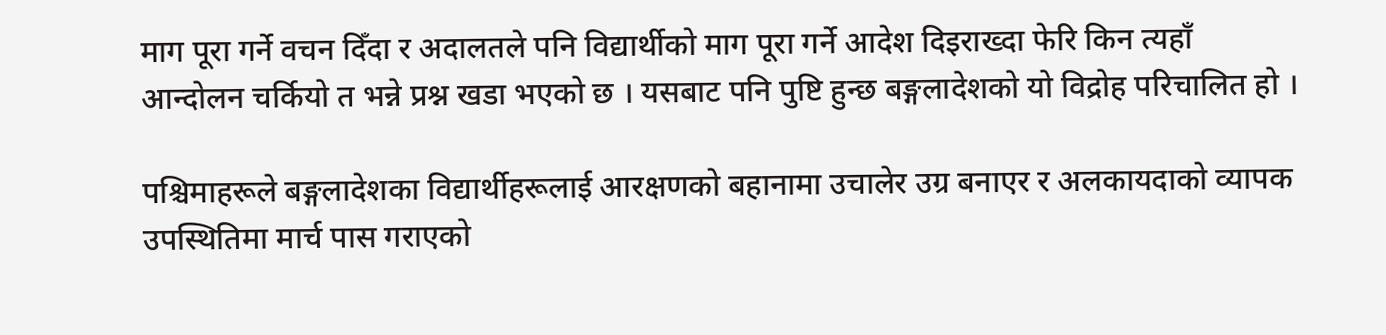माग पूरा गर्ने वचन दिँदा र अदालतले पनि विद्यार्थीको माग पूरा गर्ने आदेश दिइराख्दा फेरि किन त्यहाँ आन्दोलन चर्कियो त भन्ने प्रश्न खडा भएको छ । यसबाट पनि पुष्टि हुन्छ बङ्गलादेशको यो विद्रोह परिचालित हो ।

पश्चिमाहरूले बङ्गलादेशका विद्यार्थीहरूलाई आरक्षणको बहानामा उचालेर उग्र बनाएर र अलकायदाको व्यापक उपस्थितिमा मार्च पास गराएको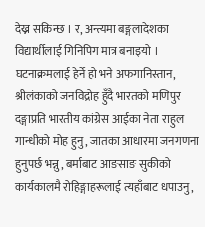देख्न सकिन्छ । र, अन्त्यमा बङ्गलादेशका विद्यार्थीलाई गिनिपिग मात्र बनाइयो । घटनाक्रमलाई हेर्ने हो भने अफगानिस्तान, श्रीलंकाको जनविद्रोह हुँदै भारतको मणिपुर दङ्गाप्रति भारतीय कांग्रेस आईका नेता राहुल गान्धीको मोह हुनु, जातका आधारमा जनगणना हुनुपर्छ भन्नु, बर्माबाट आङसाङ सुकीको कार्यकालमै रोहिङ्गाहरूलाई त्यहाँबाट धपाउनु,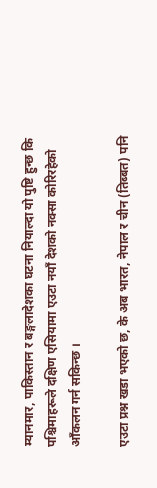म्यानमार, पाकिस्तान र बङ्गलादेशका घटना नियाल्दा यो पुष्टि हुन्छ कि पश्चिमाहरूले दक्षिण एसियामा एउटा नयाँ देशको नक्सा कोरिरहेको आँकलन गर्न सकिन्छ ।

एउटा प्रश्न खडा भएको छ, के अब भारत, नेपाल र चीन (तिब्बत) पनि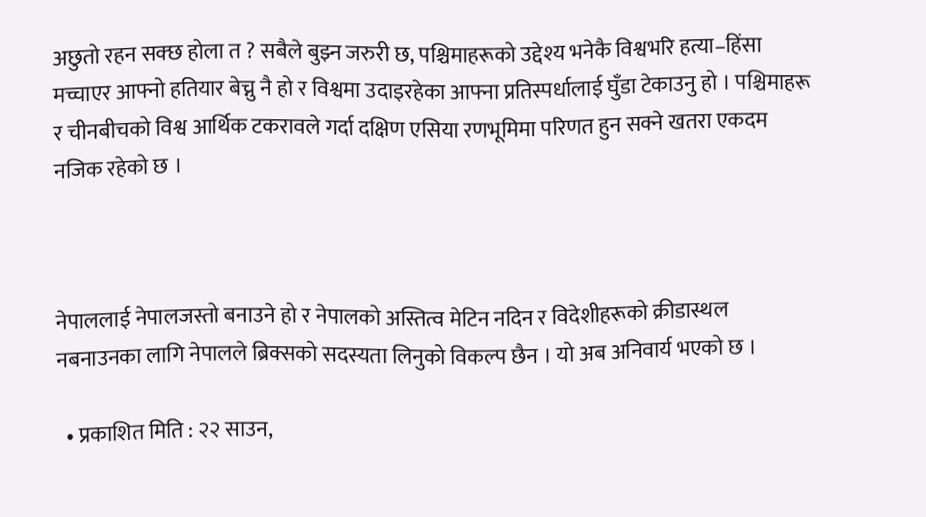अछुतो रहन सक्छ होला त ? सबैले बुझ्न जरुरी छ, पश्चिमाहरूको उद्देश्य भनेकै विश्वभरि हत्या–हिंसा मच्चाएर आफ्नो हतियार बेच्नु नै हो र विश्वमा उदाइरहेका आफ्ना प्रतिस्पर्धालाई घुँडा टेकाउनु हो । पश्चिमाहरू र चीनबीचको विश्व आर्थिक टकरावले गर्दा दक्षिण एसिया रणभूमिमा परिणत हुन सक्ने खतरा एकदम नजिक रहेको छ ।



नेपाललाई नेपालजस्तो बनाउने हो र नेपालको अस्तित्व मेटिन नदिन र विदेशीहरूको क्रीडास्थल नबनाउनका लागि नेपालले ब्रिक्सको सदस्यता लिनुको विकल्प छैन । यो अब अनिवार्य भएको छ ।

  • प्रकाशित मिति : २२ साउन,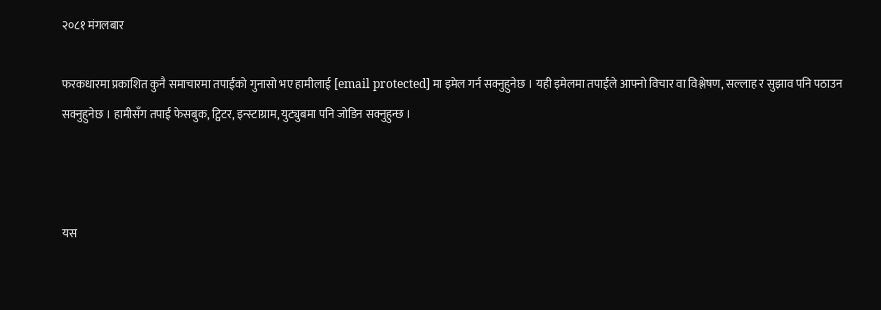२०८१ मंगलबार

फरकधारमा प्रकाशित कुनै समाचारमा तपाईंको गुनासो भए हामीलाई [email protected] मा इमेल गर्न सक्नुहुनेछ । यही इमेलमा तपाईंले आफ्नो विचार वा विश्लेषण, सल्लाह र सुझाव पनि पठाउन सक्नुहुनेछ । हामीसँग तपाईं फेसबुक, ट्विटर, इन्स्टाग्राम, युट्युबमा पनि जोडिन सक्नुहुन्छ ।



यस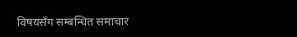विषयसँग सम्बन्धित समाचार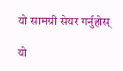यो सामग्री सेयर गर्नुहोस्

यो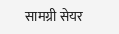सामग्री सेयर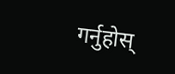गर्नुहोस्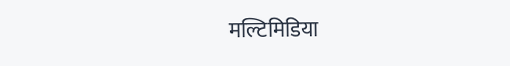मल्टिमिडिया